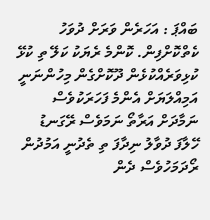ބައްޕަ : އަހަރެން ވަރަށް ދުވަހު ކެތްކޮށްފިން. ކޮންމެ ރެޔަކު ކަލޭ ތި ކުޅޭ ކުޅިވަރެއްކުޅެން ދޫކޮށްގެން މިހުންނަނީ އަމިއްލަޔަށް އެންމެ ފަހަރަކުވެސް ނަމާދަށް އަރާތޯ ނަމަވެސް ރޭގަނޑު ހޭލާފަ ދުވާލު ނިދާފަ ތި ތެދުނީ އަމުދުން ރޯދަމަހުވެސް ދެން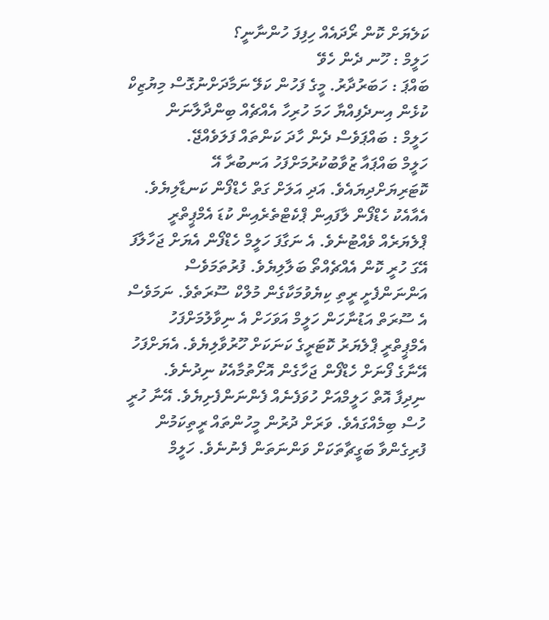ކަލެޔަށް ކޮން ރޯދައެއް ހިފިފަ ހުންނާނީ؟
ހަލީމް : ހޫނ ދެން ހެވޭ
ބައްޕަ : ހަބަރުދާރު. މީގެ ފަހުން ކަލޭ ނަމާދަށްނުގޮސް މިޔުޒިކް ކުޅެން އިނދެފިއްޔާ ހަމަ ހުރިހާ އެއްޗެއް ބިންދާލާނަން
ހަލީމް : ބައްޕަވެސް ދެން ހާދަ ކަންތައް ފަލަވެއްޖޭ.
ހަލީމް ބައްޕައާ ޒުވާބުކުރުމަށްފަހު އަނބުރާ އޭ ކޮޓަރިޔަށްދިޔައެވެ. އަދި އަލަށް ގަތް ހެޑްފޯން ކަނޑާލިޔެވެ. އެއާއެކު ހެޑްފޯން ލާފައިން ޕްކެޓްތެރެއިން ކުޑަ އެމްޕީތްރީ ޕްލެޔަރެއް ވެއްޓުނެވެ. އެ ނަގާފަ ހަލީމް ހެޑްފޯން އެޔަށް ޖަހާލާފަ އޭގަ ހުރީ ކޮން އެއްޗެއްތޯ ބަލާލިޔެވެ. ފުރުތަމަވެސް އަންނަންފެށީ ރީތި ކިޔެވުމަކާގެން މުލްކް ސޫރަތެވެ. ނަމަވެސް އެ ސޫރަތް އަޑުނާހަން ހަލީމް އަވަހަށް އެ ނިވާލުމަށްފަހު އެމްޕީތްރީ ޕްލެޔަރު ކޮޓަރީގެ ކަނަކަށް ހޫރުވާލިޔެވެ. އެޔަށްފަހު އޭނާގެ ފޯނަށް ހެޑްފޯން ޖަހާގެން އޮށޯތުމާއެކު ނިދުނެވެ.
ނިދިފާ އޮތް ހަލީމްއަށް ހުވަފެނެއް ފެންނަންފެށިޔެވެ. އޭނާ ހުރީ ހުސް ބިމެއްގައެވެ. ވަރަށް ދުރުން މީހުންތައް ރީތިކަމުން ފުރިގެންވާ ބަގީޗާތަކަށް ވަންނަތަން ފެނުނެވެ. ހަލީމް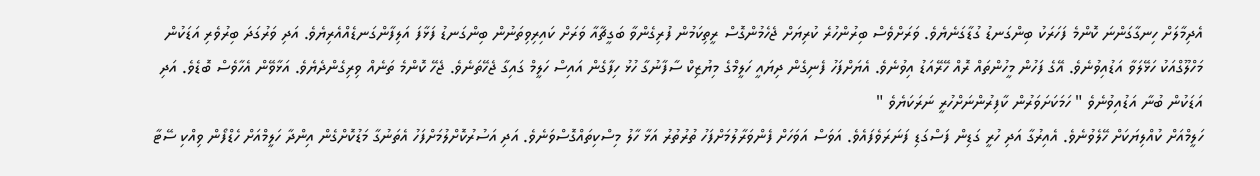އެދިމާލަށް ހިނގާގަންނަ ކޮންމެ ފަހަރަކު ބިންގަނޑު ގުޑާގަނެޔެވެ. ވަރަށްވެސް ބިރުންހުރެ ކުރިޔަށް ޖެހެމުންގޮސް ރީތިކަމުން ފުރިގެންވާ ބަގީޗާއާ ވަރަށް ކައިރިވިތަނުން ބިންގަނޑު ފަޅާފަ އަލިފާންގަނޑެއްއެރިޔެވެ. އަދި ވަރުގަދަ ބިރުވެރި އަޑަކުން މަހްލޫގްއަކު ހަޅޭލަވާ އަޑުއިވުނެވެ. އޭގެ ފަހުން މީހުންތައް ރޮއް ހޭރޭއަޑު އިވުނެވެ. އެޔަށްފަހު ފެނިގެން ދިޔައީ ހަލީމްގެ މިޔުޒިކް ސާފާނުގާ ހުޅު ހިފާގެން އައިސް ހަލީމް ގައިގާ ޖެހޭތަނެވެ. ޖެހޭ ކޮންމެ ތަނެއް ވިރިގެންދެޔެވެ. އަޅާވޭން އެހާވެސް ބޮޑެވެ. އަދި އަޑަކުން ބުނާ އަޑުއިވުނެވެ " ހަމަކަށަވަރުން ކާފިރުންނަށްހުރީ ނަރަކަޔެވެ "
ހަލީމްއަށް ކުއްލިޔަކަށް ހޭލެވުނެވެ. އެއިރުގާ އަދި ހުރީ ގަޑިން ފަސްގަޑި ފަނަރަވެފައެވެ. އަވަސް އަވަހަށް ފެންވަރާލުމަށްފަހު ތުރުތުރު އަޅާ ހާލު މިސްކިތައްގޮސްވަނެވެ. އަދި އަސުރުކޮށްލުމަށްފަހު އެތަނުގާ މަޑުކޮށްގެން އިންދާ ހަލީމްއަށް ހެޑްފޯން ވިއްކި ސޭޓާ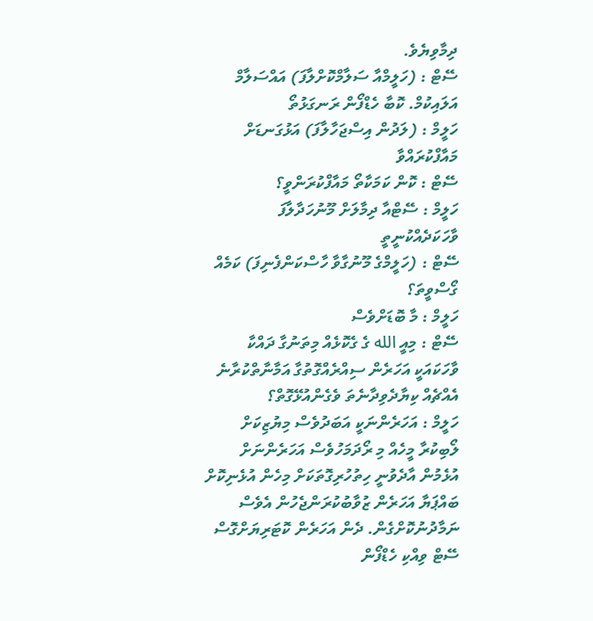ދިމާވިޔެވެ.
ސޭޓް : (ހަލީމްއާ ސަލާމްކޮށްލާފަ) އައްސަލާމް އަލައިކުމް. ކޮބާ ހެޑްފޯން ރަނގަޅުތޯ
ހަލީމް : (ލަދުން އިސްޖަހާލާފަ) އަޅުގަނޑަށް މައާފްކުރައްވާ
ސޭޓް : ކޮން ކަމަކާތޯ މައާފްކުރަންވީ؟
ހަލީމް : ސޭޓްއާ ދިމާލަށް މޫނުހަދާލާފަ ވާހަކަދެއްކުނީތީ
ސޭޓް : (ހަލީމްގެ މޫނުގާވާ ހާސްކަންފެނިފަ) ކަމެއް ގޯސްވީތަ؟
ހަލީމް : މާ ބޮޑަށްވެސް
ސޭޓް : މިއީ الله ގެ ގެކޮޅެއް މިތަނުގާ ދައްކާ ވާހަކައަކީ އަހަރެން ސިއްރެއްގޮތުގާ އަމާނާތްކުރާނެ އެއްޗެއް ކިޔާދެވިދާނެތަ ވެގެންއުޅޭގޮތް؟
ހަލީމް : އަހަރެންނަކީ އަބަދުވެސް މިޔުޒިކަށް ލޯބިކުރާ މީހެއް މި ރޯދަމަހުވެސް އަހަރެންނަށް އުޅެމުން އާދެވުނީ ހިތުހުރިގޮތަކަށް މިހެން އުޅެނިކޮށް ބައްޕަޔާ އަހަރެން ޒުވާބުކުރަންޖެހުން އެވެސް ނަމާދުނުކޮށްގެން. ދެން އަހަރެން ކޮޓަރިޔަށްގޮސް ސޭޓް ވިއްކި ހެޑްފޯން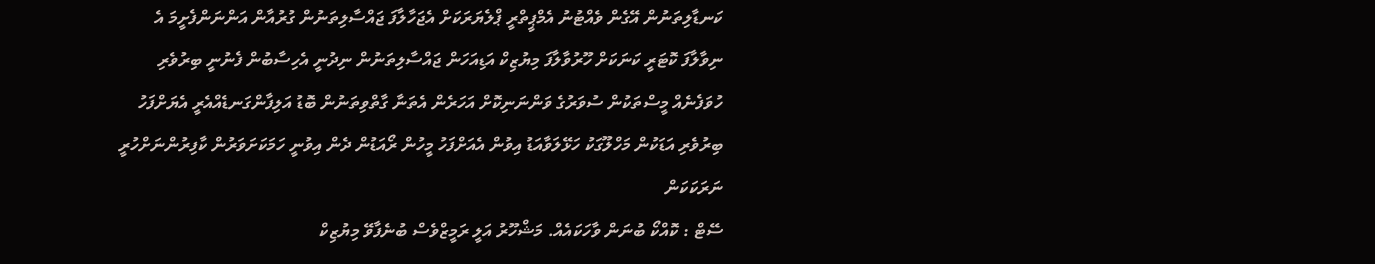ކަނޑާލިތަނުން އޭގެން ވެއްޓުނު އެމްޕީތްރީ ޕްލެޔަރަކަށް އެޖަހާލާފަ ޖައްސާލިތަނުން ގުރުއާން އަންނަންފެށީމަ އެ ނިވާލާފަ ކޮޓަރީ ކަނަކަށް ހޫރުވާލާފަ މިޔުޒިކް އަޑިއަހަން ޖައްސާލިތަނުން ނިދުނީ އެހިސާބުން ފެނުނީ ބިރުވެރި ހުވަފެނެއް މީސްތަކުން ސުވަރުގެ ވަންނަނިކޮށް އަހަރެން އެތަނާ ގާތްވިތަނުން ބޮޑު އަލިފާންގަނޑެއްއެރީ އެޔަށްފަހު ބިރުވެރި އަޑަކުން މަހްލޫގަކު ހަޅޭލަވާއަޑު އިވުން އެއަށްފަހު މީހުން ރޯއަޑުން ދެން އިވުނީ ހަމަކަށަވަރުން ކާފިރުންނަށްހުރީ ނަރަކަކަން
ސޭޓް : ކޮއްކޯ ބުނަން ވާހަކައެއް. މަޝްހޫރު އަލީ ރަމީޒްވެސް ބުނެފާވޭ މިޔުޒިކް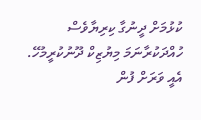ކުޅުމަށް ދީނުގާ ކިރިޔާވެސް ހުއްދަކުރާނަމަ މިޔުޒިކް ދޫނުކުރީމުހޭ. އެއީ ވަރަށް ފުން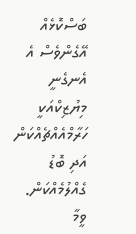ބަސްކޮޅެއް އޭގެންވެސް އެ އެނގެނީ މިޔުޒިކްއަކީ ހަރާމްއެއްޗެއްކަން އަދި ބޮޑު ގެއްލުމެއްކަން. ވީމާ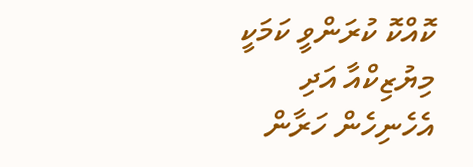ކޮއްކޮ ކުރަންވީ ކަމަކީ މިޔުޒިކްއާ އަދި އެހެނިހެން ހަރާން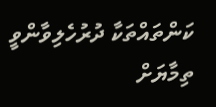ކަންތައްތަކާ ދުރުހެލިވާންވީ ތިމާޔަށް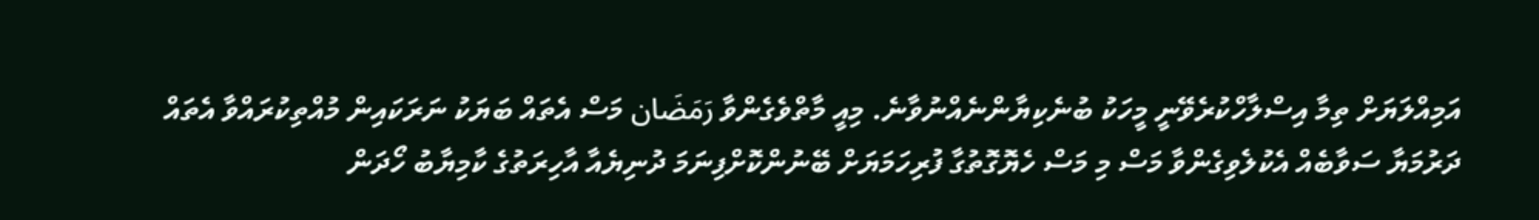އަމިއްލަޔަށް ތިމާ އިސްލާހްކުރެވޭނީ މީހަކު ބުނެކިޔާންނެއްނުވާނެ. މިއީ މާތްވެގެންވާ رَمَضَان މަސް އެތައް ބަޔަކު ނަރަކައިން މުއްތިކުރައްވާ އެތައް ދަރުމަޔާ ސަވާބެއް އެކުލެވިގެންވާ މަސް މި މަސް ހެޔޮގޮތުގާ ފުރިހަމަޔަށް ބޭނުންކޮށްފިނަމަ ދުނިޔެއާ އާހިރަތުގެ ކާމިޔާބު ހޯދަން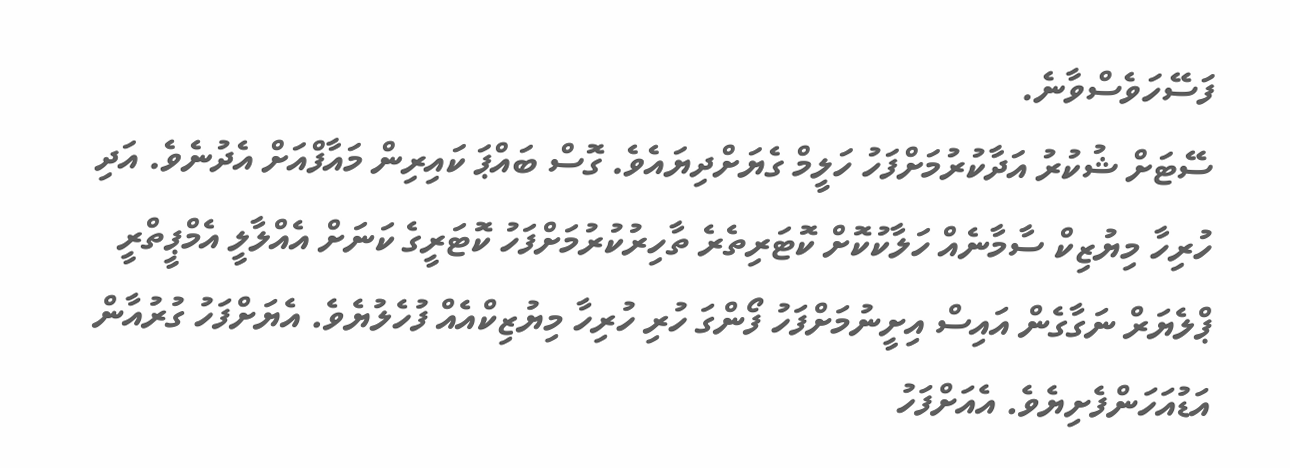ފަސޭހަވެސްވާނެ.
ސޭޓަށް ޝުކުރު އަދާކުރުމަށްފަހު ހަލީމް ގެޔަށްދިޔައެވެ. ގޮސް ބައްޕަ ކައިރިން މައާފްއަށް އެދުނެވެ. އަދި ހުރިހާ މިޔުޒިކް ސާމާނެއް ހަލާކުކޮށް ކޮޓަރިތެރެ ތާހިރުކުރުމަށްފަހު ކޮޓަރީގެ ކަނަށް އެއްލާލީ އެމްޕީތްރީ ޕްލެޔަރް ނަގާގެން އައިސް އިށީނުމަށްފަހު ފޯންގަ ހުރި ހުރިހާ މިޔުޒިކްއެއް ފުހެލުޔެވެ. އެޔަށްފަހު ގުރުއާން އަޑުއަހަންފެށިޔެވެ. އެއަށްފަހު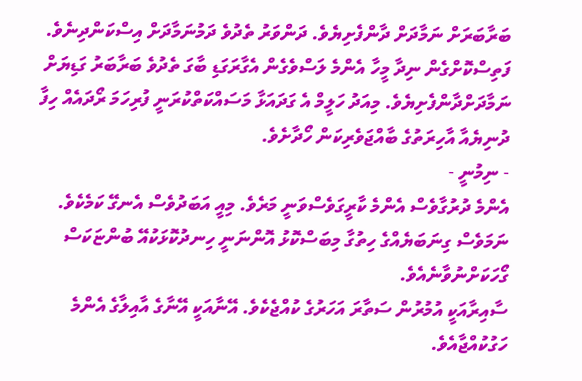ބަރާބަރަށް ނަމާދަށް ދާންފެށިޔެވެ. ދަންވަރު ތެދުވެ ދަމުނަމާދަށް އިސްކަންދިނެވެ. ފަތިސްކޮށްގެން ނިދާ މީހާ އެންމެ ލަސްވެގެން އެގާރަގަޑި ބާގަ ތެދުވެ ބަރާބަރު ގަޑިޔަށް ނަމާދަށްދާންފެށިޔެވެ. މިއަދު ހަލީމް އެ ގަދައަޅާ މަސައްކަތްކުރަނީ ފުރިހަމަ ރޯދައެއް ހިފާ ދުނިޔެއާ އާހިރަތުގެ ބާއްޖަވެރިކަން ހޯދާށެވެ.
- ނިމުނީ -
އެންމެ ދުރުގާވެސް އެންމެ ކާރީގަވެސްވަނީ މަރެވެ. މިއީ އަބަދުވެސް އެނގޭ ކަމެކެވެ. ނަމަވެސް ގިނަބަޔެއްގެ ހިތުގާ މިބަސްކޮޅު އޮންނަނީ ހިނދުކޮޅަކުއޭ ބުންޏަކަސް ގޯހަކަށްނުވާނެއެވެ.
ސާއިރާއަކީ އުމުރުން ސަތާރަ އަހަރުގެ ކުއްޖެކެވެ. އޭނާއަކީ އޭނާގެ އާއިލާގެ އެންމެ ހަގުކުއްޖާއެވެ.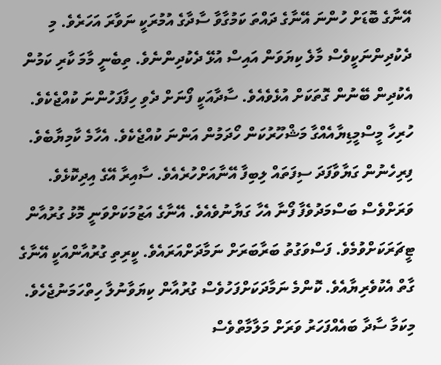އޭނާގެ ބޮޑަށް ހުންނަ އޭނާގެ ދައްތަ ކަމުގާވާ ސާދާގެ އުމުރަކީ ނަވާރަ އަހަރެވެ. މި ދެކުދިންނަކީވެސް މާލެ ކިޔަވަން އައިސް އުޅޭ ދެކުދިންނެވެ. ތިބެނީ މާމަ ކާރި ކަމުން އެކުދިން ބޭނުން ގޮތަކަށް އުޅެވެއެވެ. ސާދާއަކީ ފޯނަށް ދެވި ހިފާފަހުންނަ ކުއްޖެކެވެ. ހުރިހާ މީސްމީޑިޔާއެއްގާ މަޝްހޫރުކަން ހޯދަމުން އަންނަ ކުއްޖެކެވެ. އެހާމެ ކާމިޔާބެވެ. ފިރިހެނުން ގަޔާވާފަދަ ސިފަތައް ލިބިފާ އޭނާއަށްހުރެއެވެ. ސާއިރާ އޭގެ އިދިކޮޅެވެ. ވަރަށްވެސް ބަސްމަދުވެފާ ފޯނާ އެހާ ގަޔާނުވެއެވެ. އޭނާގެ އަޒުމަކަށްވަނީ މޮޅު ގުރުއާން ޓީޗަރަކަށްވުމެވެ. ފަސްވަގުތު ބަރާބަރަށް ނަމާދަށްއަރައެވެ. ކީރިތި ގުރުއާންއަކީ އޭނާގެ ގާތް އެކުވެރިޔާއެވެ. ކޮންމެ ނަމާދަކަށްފަހުވެސް ގުރުއާން ކިޔަވާނުލާ ހިތްހަމަނުޖެހެވެ. މިކަމާ ސާދާ ބައެއްފަހަރު ވަރަށް މަލާމާތްވެސް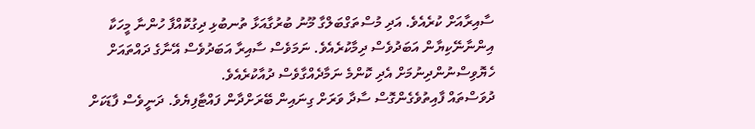ސާއިރާއަށް ކުރެއެވެ. އަދި މުސްތަގްބަލްގާ މޫނު ބުރުގާއަޅާ ތުނބުޅި ދިގުކޮއްފާ ހުންނާ މީހަކާ އިންނާނޭކިޔާން އަބަދުވެސް ދިމާކުރެއެވެ. ނަމަވެސް ސާއިރާ އަބަދުވެސް އޭނާގެ ދައްތައަށް ހެޔޮވިސްނުންދިނުމަށް އެދި ކޮންމެ ނަމާދެއްގާވެސް ދުއާކުރެއެވެ.
ދުވަސްތައް ފާއިތުވެގެންގޮސް ސާދާ ވަރަށް ގިނައިން ބޭރަށްދާން ފައްޓާފިޔެވެ. ދަނީވެސް ފާޑަކަށް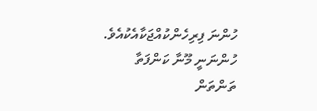ހުންނަ ފިރިހެންކުއްޖަކާއެކުއެވެ. ހުންނަނީ މޫނާ ކަންފަތާ ތަންތަން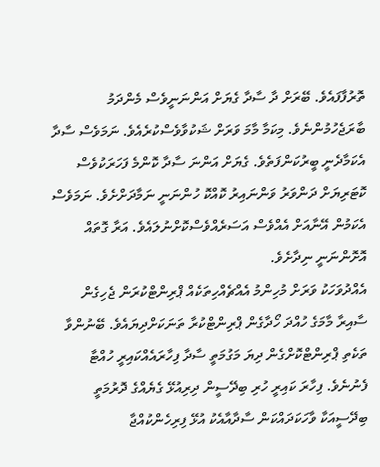ތޮރުފާފައެވެ. ބޭރަށް ދާ ސާދާ ގެޔަށް އަންނަނީވެސް މެންދަމު ބާރަޖެހުމުންނެވެ. މިކަމާ މާމަ ވަރަށް ޝަކުވާވެސްކުރެއެވެ. ނަމަވެސް ސާދާ އެކަމާދެނީ ބީރުކަންފަތެވެ. ގެޔަށް އަންނަ ސާދާ ކޮންމެ ފަހަރަކުވެސް ކޮޓަރިޔަށް ދަންވަރު ވަންނައިރު ކޮއްކޮ ހުންނަނީ ނަމާދަށްށެވެ. ނަމަވެސް އެކަމުން އޭނާއަށް އެއްވެސް އަސަރެއްވެސްކޮށްނުލައެވެ. އަރާ ގޮތައް އޮށޮންނަނީ ނިދާށެވެ.
އެއްދުވަހަކު ވަރަށް މުހިންމު އެއްޗެއްހިތަކެއް ޕްރިންޓްކުރަން ޖެހިގެން ސާއިރާ މާމަގެ ހުއްދަ ހޯދާގެން ޕްރިންޓްކުރާ ތަނަކަށްދިޔައެވެ. ބޭނުންވާ ތަކެތި ޕްރިންޓްކޮށްގެން ދިޔަ މަގުމަތީ ސާދާ ފިހާރައެއްކައިރީ ހުއްޓާ ފެނުނެވެ. ފިހާރަ ކައިރީ ހުރި ބިދޭސީން ދިރިއުޅޭ ގެޔެއްގެ ދޮރުމަތީ ބިދޭސީއަކާ ވާހަކަދައްކަން ސާދާއާއެކު އުޅޭ ފިރިހެންކުއްޖާ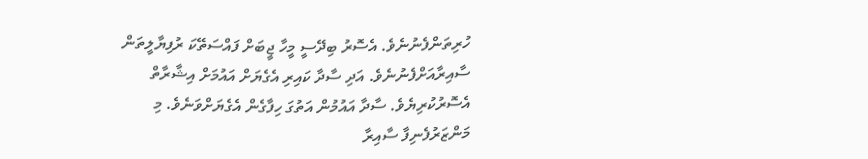ހުރިތަންފެނުނެވެ. އެސޮރު ބިދޭސީ މީހާ ޖީބަށް ފައްސަތޭކަ ރުފިޔާލީތަން ސާއިރާއަށްފެނުނެވެ. އަދި ސާދާ ކައިރި އެގެޔަށް އައުމަށް އިޝާރާތް އެސޮރުކުރިޔެވެ. ސާދާ އައުމުން އަތުގަ ހިފާގެން އެގެޔަށްވަނެވެ. މި މަންޒަރުފެނިފާ ސާއިރާ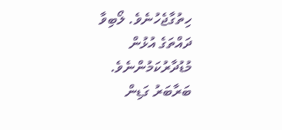ހިތުގާޖެހުނެވެ. ލޯބިވާ ދައްތަގެ އުޅުން މުޑުދާރުކަމުންނެވެ.
ބަރާބަރު ގަޑިން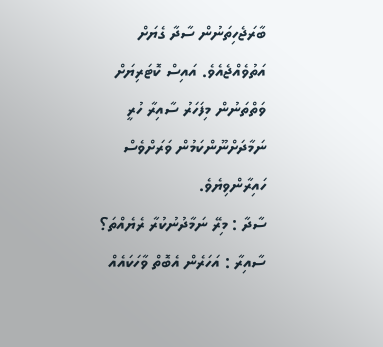ބާރަޖެހިތަނުން ސާދާ ގެޔަށް އަތުވެއްޖެއެވެ. އައިސް ކޮޓަރިޔަށް ވަތްތަނުން މިފަހަރު ސާއިރާ ހުރީ ނަމާދަށްނޫންކަމުން ވަރަށްވެސް ހައިރާންވިޔެވެ.
ސާދާ : މިރޭ ނަމާދުނުކުރާ ރެޔެއްތަ؟
ސާއިރާ : އަހަރެން އެބޮތް ވާހަކައެއް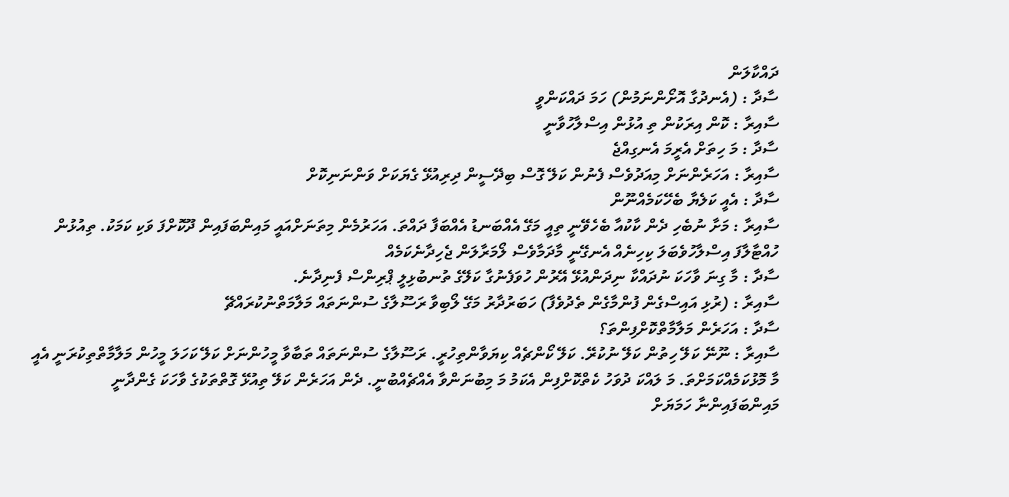ދައްކާލަން
ސާދާ : (އެނދުގާ އޮށޯންނަމުން) ހަމަ ދައްކަންވީ
ސާއިރާ : ކޮން އިރަކުން ތި އުޅުން އިސްލާހުވާނީ
ސާދާ : މަ ހިތަށް އެރީމަ އެނގިއްޖެ
ސާއިރާ : އަހަރެންނަށް މިއަދުވެސް ފެނުން ކަލޭ ގޮސް ބިދޭސީން ދިރިއުޅޭ ގެޔަކަށް ވަންނަނިކޮށް
ސާދާ : އެއީ ކަލެޔާ ބެހޭކަމެއްނޫން
ސާއިރާ : މަށާ ނުބެހި ދެން ކާކުއާ ބެހެވޭނީ ތިއީ މަގޭ އެއްބަނޑު އެއްބަފާ ދައްތަ. އަހަރުމެން މިތަނަށްއައީ މައިންބަފައިން ދޫކޮށްފަ ވަކި ކަމަކު. ތިއުޅުން ހުއްޓާލާފަ އިސްލާހުވެބަލަ ކިހިނެއް އެނގޭނީ މާދަމާވެސް ލޯމަރާލަން ޖެހިދާނެކަމެއް
ސާދާ : މާ ގިނަ ވާހަކަ ނުދައްކާ ނިދަންއުޅޭ އޭރުން ހުވަފެނުގާ ކަލޭގެ ތުނބުޅިލީ ޕްރިންސް ފެނިދާނެ.
ސާއިރާ : (ރުޅި އައިސްގެން ފުންމާގެން ތެދުވެފާ) ހަބަރުދާރު މަގޭ ލޯބިވާ ރަސޫލާގެ ސުންނަތައް މަލާމަތްނުކުރައްޗޭ
ސާދާ : އަހަރެން މަލާމާތްކޮށްފިންތަ؟
ސާއިރާ : ނޫނޭ ކަލޭ ހިތުން ކަލޭ ނުކުރޭ. ކަލޭ ކޯންޗެއް ކިޔަވާންތިހުރީ. ރަސޫލާގެ ސުންނަތައް ތަބާވާ މީހުންނަށް ކަލޭ ކަހަލަ މީހުން މަލާމާތްތިކުރަނީ އެއީ މާ މޮޅުކަމެއްކަމަށްތަ. މަ ލައްކަ ދުވަހު ކެތްކޮށްފިން އެކަމު މަ މިބުނަންވާ އެއްޗެއްބުނީ. ދެން އަހަރެން ކަލޭ ތިއުޅޭ ގޮތްތަކުގެ ވާހަކަ ގެންދާނީ މައިންބަފައިންނާ ހަމަޔަށް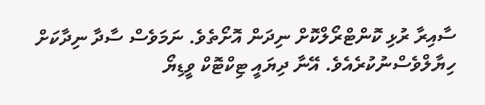ސާއިރާ ރުޅި ކޮންޓްރޯލްކޮށް ނިދަން އޮށޯތެވެ. ނަމަވެސް ސާދާ ނިދާކަށް ހިޔާލްވެސްނުކުރެއެވެ. އޭނާ ދިޔައީ ޓިކްޓޮކް ވީޑިޔޯ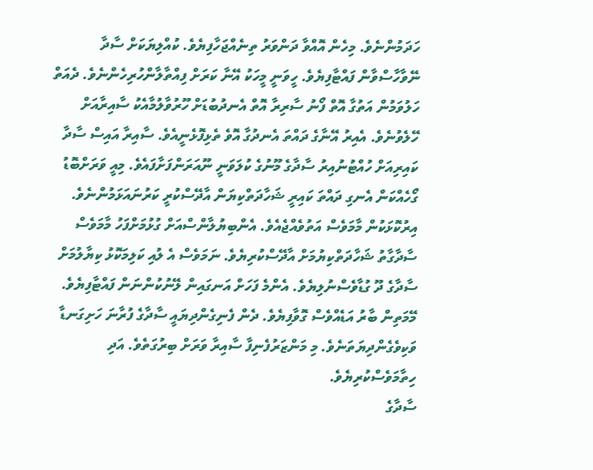ހަދަމުންނެވެ. މިހެން އޮއްވާ ދަންވަރު ތިނެއްޖަހާފިޔެވެ. ކުއްލިޔަކަށް ސާދާ ނޭވާހާސްވާން ފައްޓާފިޔެވެ. ހީވަނީ މީހަކު އޭނާ ކަރަށް ފިއްތާލާންހުރިހެންނެވެ. ދެއަތް ހަލުވަމުން އަތުގާ އޮތް ފޯނު ސާރިރާ އޮތް އެނދުބުޑަށް ހޫރުވާލުމާއެކު ސާއިރާއަށް ހޭލެވުނެވެ. އެއިރު އޭނާގެ ދައްތަ އެނދުގާ އޮވެ ތެޅިފޮޅެނީއެވެ. ސާއިރާ އައިސް ސާދާ ކައިރިއަށް ހުއްޓުނުއިރު ސާދާގެ މޫނުގެ ކުލަވަނީ ނޫއަރަންފަށާފައެވެ. މިއީ ވަރަށްބޮޑު ގޯހެއްކަން އެނގި ދައްތަ ކައިރީ ޝަހާދަތްކިޔަން އާދޭސްކުރީ ކަރުނައަޅަމުންނެވެ. އިރުކޮޅަކުން މާމަވެސް އަތުވެއްޖެއެވެ. އެންބިޔުލާންސްއަށް ގުޅުމަށްފަހު މާމަވެސް ސާދާގާތު ޝަހާދަތްކިޔުމަށް އާދޭސްކުރިޔެވެ. ނަމަވެސް އެ ލުއި ކަލިމަކޮޅު ކިޔާލުމަށް ސާދާގެ ދޫ ގުޑާވެސްނުލިޔެވެ. އެންމެ ފަހަށް އަނގައިން ލޭނުކުންނަން ފައްޓާފިޔެވެ. މޭމަތިން ބާރު އަޑެއްވެސް ގޮވާފިޔެވެ. ދެން ފެނިގެންދިޔައީ ސާދާގެ ފުރާނަ ހަށިގަނޑާ ވަކިވެގެންދިޔަތަނެވެ. މި މަންޒަރުފެނިފާ ސާއިރާ ވަރަށް ބިރުގަތެވެ. އަދި ހިތާމަވެސްކުރިޔެވެ.
ސާދާގެ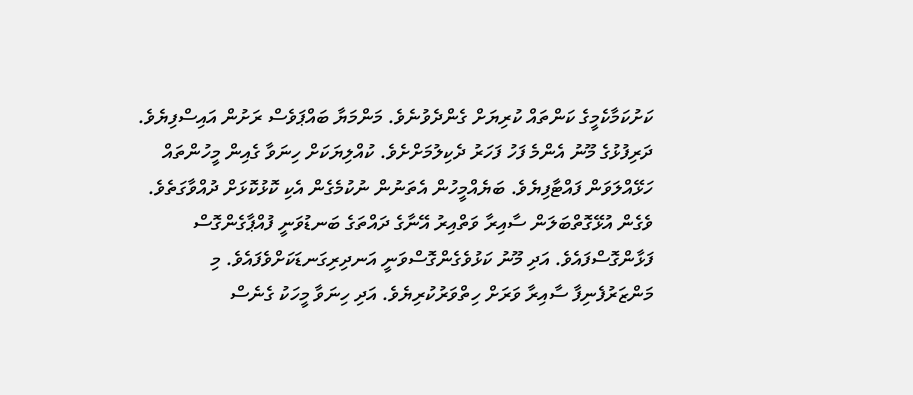ކަށުކަމާކެމީގެ ކަންތައް ކުރިޔަށް ގެންދެވުނެވެ. މަންމަޔާ ބައްޕަވެސް ރަށުން އައިސްފިޔެވެ. ދަރިފުޅުގެ މޫނު އެންމެ ފަހު ފަހަރު ދެކިލުމަށްށެވެ. ކުއްލިޔަކަށް ހިނަވާ ގެއިން މީހުންތައް ހަޅޭއްލަވަން ފައްޓާފިޔެވެ. ބަޔެއްމީހުން އެތަނުން ނުކުމެގެން އެކި ކޮޅުކޮޅަށް ދުއްވާގަތެވެ. ވެގެން އުޅޭގޮތްބަލަން ސާއިރާ ވަތްއިރު އޭނާގެ ދައްތަގެ ބަނޑުވަނީ ފުއްޕާގެންގޮސް ފަޅާންގޮސްފައެވެ. އަދި މޫނު ކަޅުވެގެންގޮސްވަނީ އަނދިރިގަނޑަކަށްވެފައެވެ. މި މަންޒަރުފެނިފާ ސާއިރާ ވަރަށް ހިތްވަރުކުރިޔެވެ. އަދި ހިނަވާ މީހަކު ގެނެސް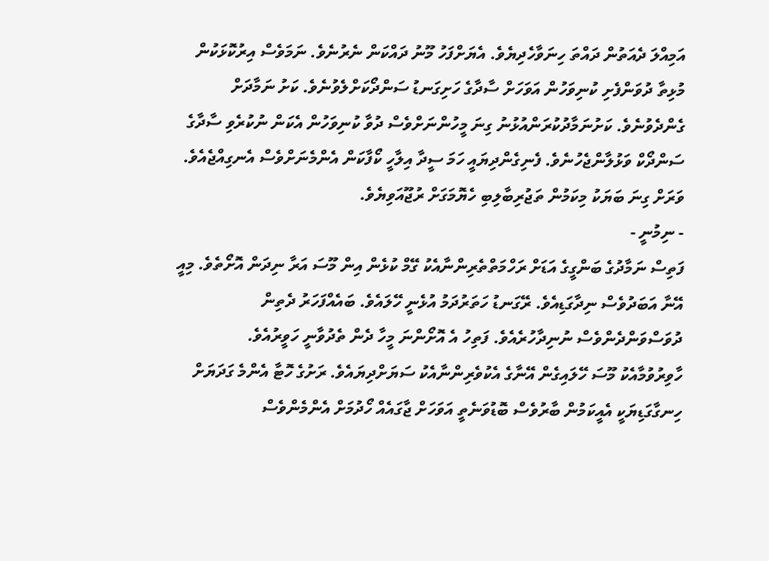އަމިއްލަ ދެއަތުން ދައްތަ ހިނަވާހެދިޔެވެ. އެޔަށްފަހު މޫނު ދައްކަން ނެރުނެވެ. ނަމަވެސް އިރުކޮޅަކުން މުޅިތާ ދުވަންފެށި ކުނިވަހުން އަވަހަށް ސާދާގެ ހަށިގަނޑު ސަންދޯކަށްލެވުނެވެ. ކަށު ނަމާދަށް ގެންދެވުނެވެ. ކަށުނަމާދުކުރަންއުޅުނު ގިނަ މީހުންނަށްވެސް ދުވާ ކުނިވަހުން އެކަން ނުކުރެވި ސާދާގެ ސަންދޯކް ވަޅުލާންޖެހުނެވެ. ފެނިގެންދިޔައީ ހަމަ ސީދާ އިލާހީ ކޯފާކަން އެންމެނަށްވެސް އެނގިއްޖެއެވެ. ވަރަށް ގިނަ ބަޔަކު މިކަމުން ތަޖުރިބާލިބި ހެޔޮމަގަށް ރުޖޫއަވިޔެވެ.
- ނިމުނީ -
ފަތިސް ނަމާދުގެ ބަންގީގެ އަޑަށް ރަހްމަތްތެރިންނާއެކު ގޭމް ކުޅެން އިން މޫސަ އަރާ ނިދަން އޮށޯތެވެ. މިއީ އޭނާ އަބަދުވެސް ނިދާގަޑިއެވެ. ރޭގަނޑު ހަތަރުދަމު އުޅެނީ ހޭލައެވެ. ބައެއްފަހަރު ދެތިން ދުވަސްވަންދެންވެސް ނުނިދާހުރެއެވެ. ފަތިހު އެ އޮށޯންނަ މީހާ ދެން ތެދުވާނީ ހަވީރުއެވެ.
ހާވިރުވުމާއެކު މޫސަ ހޭލައިގެން އޭނާގެ އެކުވެރިންނާއެކު ސަޔަށްދިޔައެވެ. ރަށުގެ ހޮޓާ އެންމެ ގަދަޔަށް ހިނގާގަޑިޔަކީ އެއީކަމުން ބާރުވެސް ބޮޑުވަނެތީ އަވަހަށް ޖާގައެއް ހޯދުމަށް އެންމެންވެސް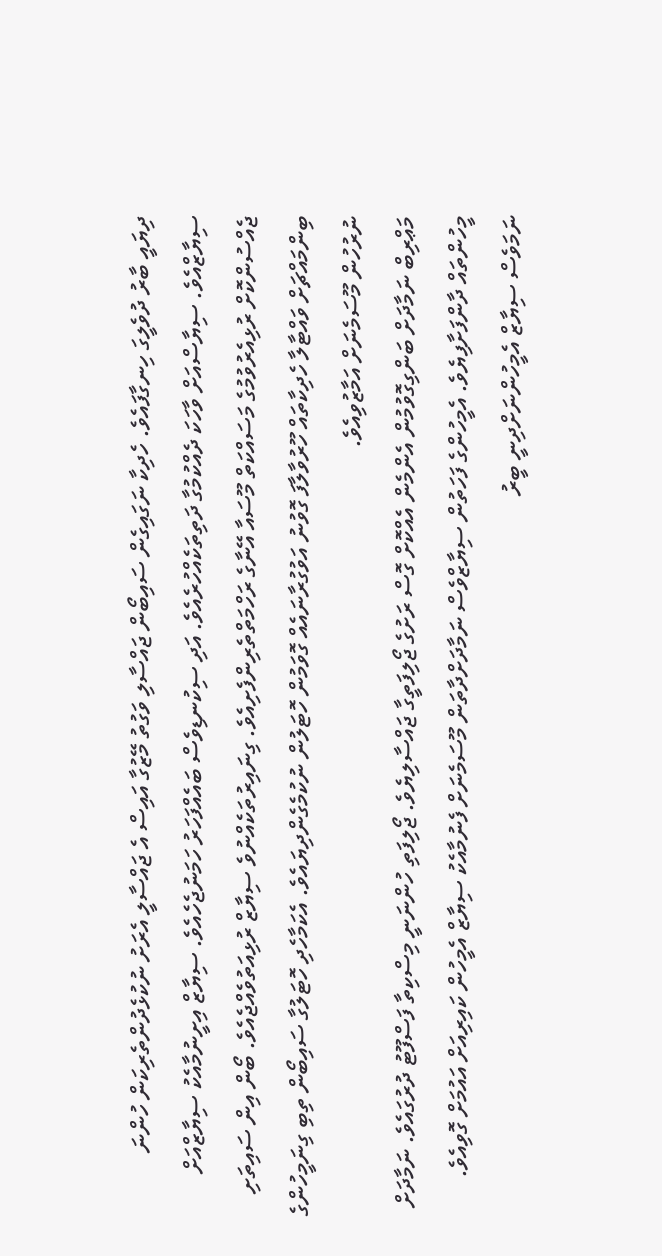ދިޔައީ ބާރު ދުވެލީގަ ހިނގާފައެވެ. ހެދިކާ ނަގައިގެން ސައިބޯން ޖައްސާލި ވަގުތު މޭޒުގާ އައިސް އެ ޖައްސާލީ އެރަށު ނުކުޅެދުންތެރިކަން ހުންނަ ސިޔާޒްއެވެ. ސިޔާސްއަށް ވާހަކަ ދެއްކުމުގާ ދަތިތަކެއްހުރެއެވެ. އަދި ސިކުނޑިވެސް ބައެއްފަހަރު ހަމަނުޖެހެއެވެ. ސިޔާޒް އިށީނުމާއެކު ސިޔާޒްއަށް ޖެއްސުންކޮށް ރުޅިއެރުވުމުގެ މަސައްކަތް މޫސައާ އޭނާގެ ރަހްމަތްތެރިންފެށިއެވެ. ގިނައިރުތަކެއްނުވެ ސިޔާޒް ރުޅިއަތުވެއްޖެއެވެ. ބޯން އިން ސައިތަށި ބިންމައްޗަށް ވައްޓާލާ ހެދިކާތައް ހޫރުވާލާފަ ގޮވުނު އަވުގުރާނައެއް ގޮވަމުން ހޮޓަލުން ނުކުމެގެންދިޔައެވެ. އެކަމާހެދި ހޮޓަލުގާ ސައިބޯން ތިބި ގިނަމީހުންގެ ނުރުހުން މޫސަމެނަށް އަމާޒުވިއެވެ.
މަޢްރިބް ނަމާދަށް ބަންގިގޮވުމުން އެންމެން އެއްކޮށް ގޮސް ރަށުގެ ޖޯލިފަތީގާ ޖައްސާލިޔެވެ. ޖޯލިފަތި ހުންނަނީ މިސްކިތާ ފަސްފޫޓު ދުރުގައެވެ. ނަމާދަށް މީހުންތައް ދާންފަށާފިޔެވެ. އެމީހުންގެ ފަހަތުން ސިޔާޒްވެސް ނަމާދަށްދާތަން މޫސަމެނަށް ފެނުމާއެކު ސިޔާޒް އެމީހުން ކައިރިއަށް އައުމަށް ގޮވިއެވެ. ނަމަވެސް ސިޔާޒް އެމީހުންނަށްދިނީ ބީރު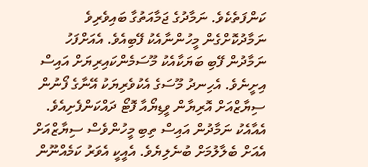ކަންފަތެކެވެ. ނަމާދުގެ ޖަމާއަތުގާ ބައިވެރިވެ ނަމާދުކޮށްގެން މީހުންނާއެކު ފޭބިއެވެ. އެއަށްފަހު ނަމާދުން ފޭބި ބަޔަކާއެކު މޫސަމެންކައިރިޔަށް އައިސް އިށީނެވެ. އެހިނދު މޫސަގެ އެކުވެރިޔަކު އޭނާގެ ފޯނުން ސިޔާޒްއަށް އޮރިޔާން ވީޑިޔޯއާ ފޮޓޯ ދައްކަންފެށިއެވެ. އެއާއެކު ނަމާދުން އައިސް ތިބި މީހުންވެސް ސިޔާޒްއަށް އެއަށް ބެލާލުމަށް ބުނެލިޔެވެ. އެއީކީ އެވަރު ކަމެއްނޫން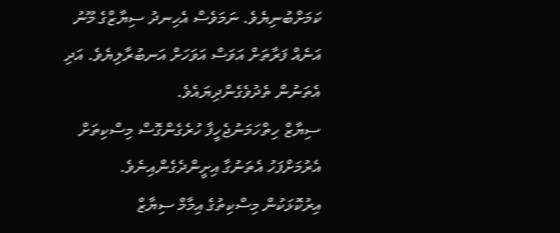ކަމަށްބުނިޔެވެ. ނަމަވެސް އެހިނދު ސިޔާޒްގެ މޫނު އަނެއް ފަރާތަށް އަވަސް އަވަހަށް އަނބުރާލިޔެވެ. އަދި އެތަނުން ތެދުވެގެންދިޔައެވެ.
ސިޔާޒް ހިތްހަމަނުޖެހީފާ ހުރެގެންގޮސް މިސްކިތަށް އެރުމަށްފަހު އެތަނުގާ އިށީންދެގެންއިނެވެ. އިރުކޮޅަކުން މިސްކިތުގެ އިމާމް ސިޔާޒް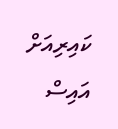ކައިރިއަށް އައިސް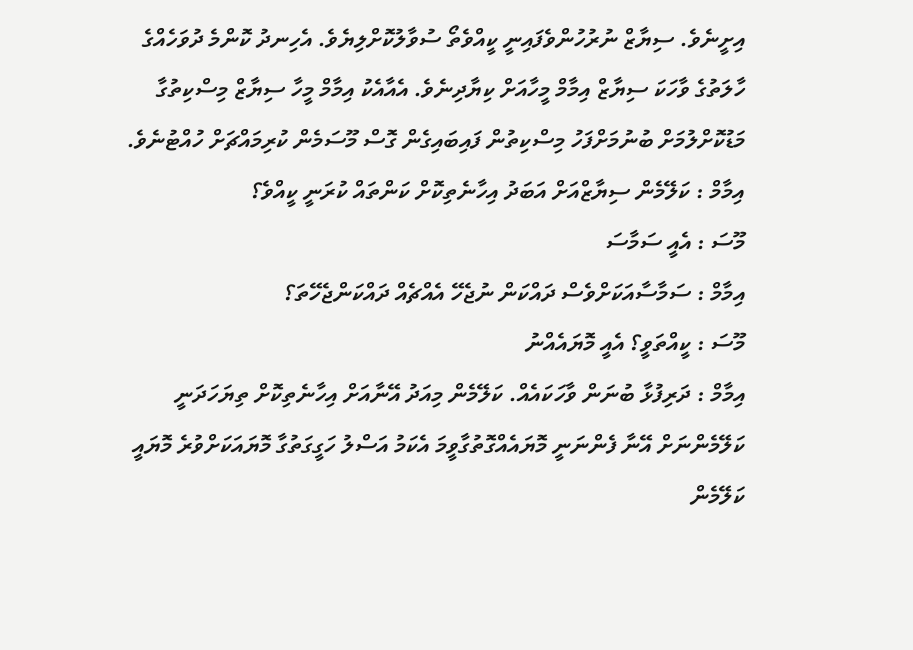އިށީނެވެ. ސިޔާޒް ނުރުހުންވެފައިނީ ކީއްވެތޯ ސުވާލުކޮށްލިޔެވެ. އެހިނދު ކޮންމެ ދުވަހެއްގެ ހާލަތުގެ ވާހަކަ ސިޔާޒް އިމާމް މީހާއަށް ކިޔާދިނެވެ. އެއާއެކު އިމާމް މީހާ ސިޔާޒް މިސްކިތުގާ މަޑުކޮށްލުމަށް ބުނުމަށްފަހު މިސްކިތުން ފައިބައިގެން ގޮސް މޫސަމެން ކުރިމައްޗަށް ހުއްޓުނެވެ.
އިމާމް : ކަލޭމެން ސިޔާޒްއަށް އަބަދު އިހާނެތިކޮށް ކަންތައް ކުރަނީ ކީއްވެ؟
މޫސަ : އެއީ ސަމާސަ
އިމާމް : ސަމާސާއަކަށްވެސް ދައްކަން ނުޖެހޭ އެއްޗެއް ދައްކަންޖެހޭތަ؟
މޫސަ : ކީއްތަވީ؟ އެއީ މޮޔައެއްނު
އިމާމް : ދަރިފުޅާ ބުނަން ވާހަކައެއް. ކަލޭމެން މިއަދު އޭނާއަށް އިހާނެތިކޮށް ތިޔަހަދަނީ ކަލޭމެންނަށް އޭނާ ފެންނަނީ މޮޔައެއްގޮތުގާވީމަ އެކަމު އަސްލު ހަގީގަތުގާ މޮޔައަކަށްވުރެ މޮޔައީ ކަލޭމެން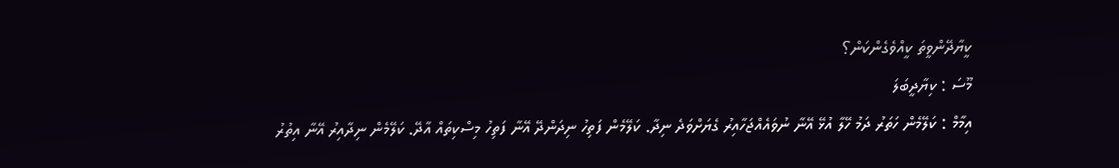ކީޔާދޭންވީތަ ކީއްވެގެންކަން؟
މޫސަ : ކިޔާދީބަލަ
އިމާމް : ކަލޭމެން ހަތަރު ދަމު ހޭލާ އުޅޭ އޭނާ ނުވައެއްޖަހާއިރު ގެޔަށްވަދެ ނިދާ. ކަލޭމެން ފަތިހު ނިދަންދޭ އޭނާ ފަތިހު މިސްކިތައް އާދޭ. ކަލޭމެން ނިދާއިރު އޭނާ އިތުރު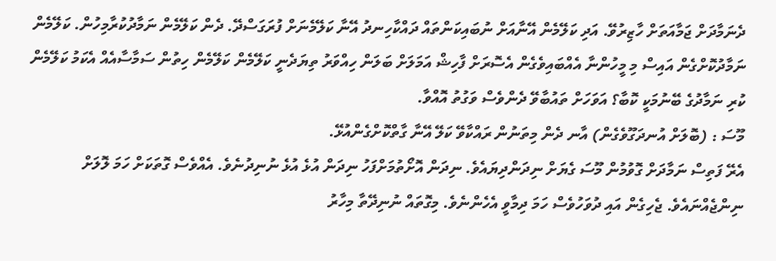ދެނަމާދަށް ޖަމާއަތަށް ހާޒިރުވޭ. އަދި ކަލޭމެން އޭނާއަށް ނުބައިކަންތައް ދައްކާހިނދު އޭނާ ކަލޭމެނަށް ފުރަގަސްދޭ. ދެން ކަލޭމެން ނަމާދުކުރާމިހުން. ކަލޭމެން ނަމާދުކޮށްގެން އައިސް މި މީހުންނާ އެއްބައިވެގެން އެސޮރަށް ފާހިޝް އަމަލަށް ބަލަން ހިއްވަރު ތިޔަދެނީ ކަލޭމެން ކަލޭމެން ހިތުން ސަމާސާއެއް އެކަމު ކަލޭމެން ކުރި ނަމާދުގެ ބޭނުމަކީ ކޮބާ؟ އަވަހަށް ތައުބާވޭ ދެންވެސް ވަގުތު އޮއްވާ.
މޫސަ : (ބޮލަށް އުނދަގޫވެގެން) އާނ ދެން މިތަނުން ރައްކާވޭ ކަލޭ އޭނާ ގާތްކޮށްގެންއުޅޭ.
އެރޭ ފަތިސް ނަމާދަށް ގޮވުމުން މޫސަ ގެޔަށް ނިދަންދިޔައެވެ. ނިދަން އޮށޯތުމަށްފަހު ނިދަން އުޅެ އުޅެ ނުނިދުނެވެ. އެއްވެސް ގޮތަކަށް ހަމަ ލޮލަށް ނިންޖެއްނައެވެ. ޖެހިގެން އައި ދުވަހުވެސް ހަމަ ދިމާވީ އެހެންނެވެ. މިގޮތައް ނުނިދޭތާ މިހާރު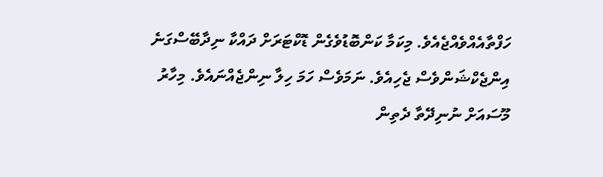ހަފްތާއެއްވެއްޖެއެވެ. މިކަމާ ކަންބޮޑުވެގެން ޑޮކްޓަރަށް ދައްކާ ނިދާބޭސްގަނެ އިންޖެކްޝަންވެސް ޖެހިއެވެ. ނަމަވެސް ހަމަ ހިލާ ނިންޖެއްނައެވެ. މިހާރު މޫސައަށް ނުނިދޭތާ ދެތިން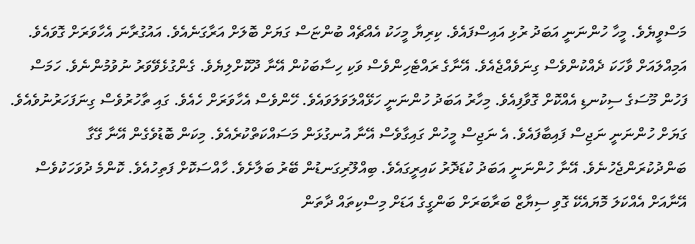މަސްވީޔެވެ. މީހާ ހުންނަނީ އަބަދު ރުޅި އައިސްފައެވެ. ކިރިޔާ މީހަކު އެއްޗެއް ބުންޏަސް ގަޔަށް ބޮލަށް އަރާގަނެއެވެ. އައުގުރާނަ އެހާވަރަށް ގޮވައެވެ. އަމިއްލައަށް ވާހަކަ ދެއްކުންވެސް ގިނަވެއްޖެއެވެ. އޭނާގެ ރައްޓެހިންވެސް ވަކި ހިސާބަކުން އޭނާ ދޫކޮށްލިޔެވެ. ގެންގުޅެވޭވަރު ނުވުމުންނެވެ. ހަމަސް ފަހުން މޫސަގެ ސިކުނޑި އެއްކޮށް ގޮވާފިއެވެ. މިހާރު އަބަދު ހުންނަނީ ހަޅޭއްލަވަލަވައެވެ. ހޭންވެސް އެހާވަރަށް ހެއެވެ. ގައި ތާހުރުވެސް ގިނަފަހަރުނުވެއެވެ. ގަޔަށް ހުންނަނީ ނަޖިސް ފައިބާފައެވެ. އެ ނަޖިސް މީހުން ގައިގާވެސް އޭނާ އުނގުޅަން މަސައްކަތްކުރެއެވެ. މިކަން ބޮޑުވެގެން އޭނާ ގޭގާ ބަންދުކުރަންޖެހުނެވެ. އޭނާ ހުންނަނީ އަބަދު ކުޑަދޮރު ކައިރީގައެވެ. ބިއްލޫރިގަނޑުން ބޭރު ބަލާށެވެ. ހާއްސަކޮށް ފަތިހުއެވެ. ކޮންމެ ދުވަހަކުވެސް އޭނާއަށް އެއްކަލަ މޮޔައެކޭ ގޮވި ސިޔާޒް ބަރާބަރަށް ބަންގީގެ އަޑަށް މިސްކިތައް ދާތަން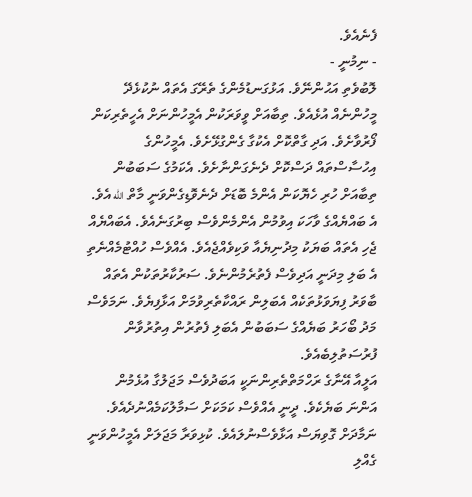ފެނެއެވެ.
- ނިމުނީ -
ލޮބުވެތި އަޙުންނޭވެ. އަޅުގަނޑުމެންގެ ތެރޭގަ އެތައް ނުކުޅެދޭ މީހުންނެއް އުޅެއެވެ. ތިބާއަށް ވީވަރަކުން އެމީހުންނަށް އެހީތެރިކަން ފޯރުވާށެވެ. އަދި ގާތްކޮށް އެކުގާ ގެންގުޅޭށެވެ. އެމީހުންގެ އިހުސާސްތައް ދަސްކޮށް ދެނެގަންނާށެވެ. އެކަމުގެ ސަބަބުން ތިބާއަށް ހުރި ހެޔޮކަން އެންމެ ބޮޑަށް ދެނެވޮޑިގެންވަނީ މާތް الله އެވެ.
އެ ބައްޔެއްގެ ވާހަކަ އިވުމުން އެންމެންވެސް ބިރުގަނެއެވެ. އެބައްޔެއް ޖެހި އެތައް ބަޔަކު މިދުނިޔެއާ ވަކިވެއްޖެއެވެ. އެއްވެސް ހުއްޓުމެއްނެތި އެ ބަލި މިދަނީ އަދިވެސް ފެތުރެމުންނެވެ. ސަރުކާރުތަކުން އެތައް ބާވަރު ފިޔަވަޅުތަކެއް އެބަލިން ރައްކާތެރިވުމަށް އަޅާފިޔެވެ. ނަމަވެސް މަދު ބޯހަރު ބަޔެއްގެ ސަބަބުން އެބަލި ފެތުރުން އިތުރުވާން ފުރުސަތުލިބެއެވެ.
އަލީއާ އޭނާގެ ރަހްމަތްތެރިންނަކީ އަބަދުވެސް މަޖަލުގާ އުޅެމުން އަންނަ ބަޔެކެވެ. ދީނީ އެއްވެސް ކަމަކަށް ސަމާލުކަމެއްނުދެއެވެ. ނަމާދަށް ގޮވިޔަސް އަޅާވެސްނުލައެވެ. ކުޅިވަރާ މަޖަލަށް އެމީހުންވަނީ ގެއްލި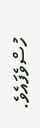ހުސްވެފައެވެ.